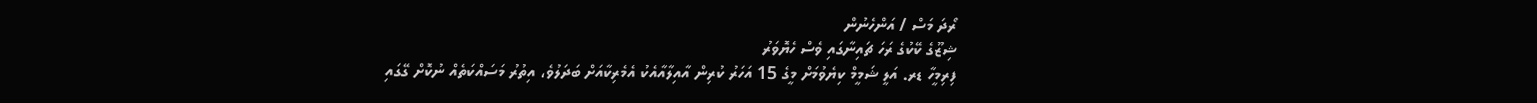ރޯދަ މަސް / އަންހެނުން
ޝިޒޫގެ ކޭކުގެ ރަހަ ޗައިނާގައި ވެސް ހެޔޮވަރު
ފިރިމީހާ ޑރ. އަލީ ޝަމީމް ކިޔެވުމަށް މީގެ 15 އަހަރު ކުރިން އާއިލާއާއެކު އެމެރިކާއަށް ބަދަލުވެ، އިތުރު މަސައްކަތެއް ނުކޮށް ގޭގައި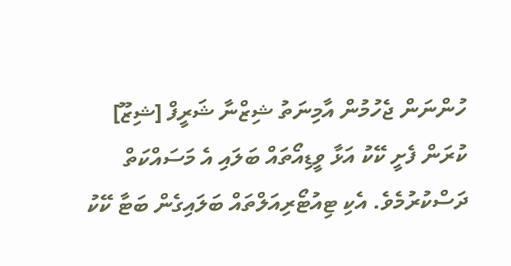ހުންނަން ޖެހުމުން އާމިނަތު ޝިޒްނާ ޝަރީފް [ޝިޒޫ] ކުރަން ފެށީ ކޭކު އަޅާ ވީޑިއޯތައް ބަލައި އެ މަސައްކަތް ދަސްކުރުމެވެ. އެކި ޓިއުޓޯރިއަލްތައް ބަލައިގެން ބަޓާ ކޭކު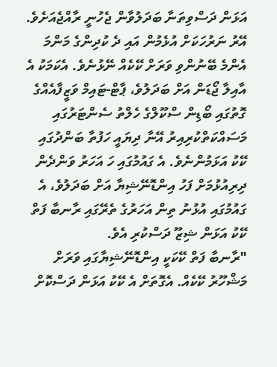އަޅަން ދަސްވިތަނާ ބަދަލުވާން ޖެހުނީ ރާއްޖެއަށެވެ.
އޭރު ނަރުހަކަށް އުޅެމުން އައި ދެ ކުދިންގެ މަންމަ އެންމެ ބޭނުންވި ވަރަށް ކޭކެއް ނޭޅުނެވެ. އެކަމަކު އެ އާއިލާ ޖޯޑަން އަށް ބަދަލުވެ، ޕާޓް-ޓައިމް ވަޒީފާއެއްގެ ގޮތުގައި ބޯޑިން ސްކޫލްގެ ހެލްތު ސެންޓަރުގައި މަސައްކަތްކުރިއިރު އޭނާ ދިޔައީ ހަފުތާ ބަންދުގައި ކޭކު އަޅަމުންނެވެ. އެ ގައުމުގައި ހަ އަހަރު ވަންދެން ދިރިއުޅުމަށް ފަހު އިންޑޮނޭޝިޔާ އަށް ބަދަލުވެ، އެ ގައުމުގައި އުޅުނު ތިން އަހަރުގެ ތެރޭގައި ރާނބާ ފަތް ކޭކު އަޅަން ޝިޒޫ ދަސްކުރި އެވެ.
"ރާނބާ ފަތް ކޭކަކީ އިންޑޮނޭޝިޔާގައި ވަރަށް މަޝްހޫރު ކޭކެއް. އެގޮތަށް އެ ކޭކު އަޅަން ދަސްކޮށް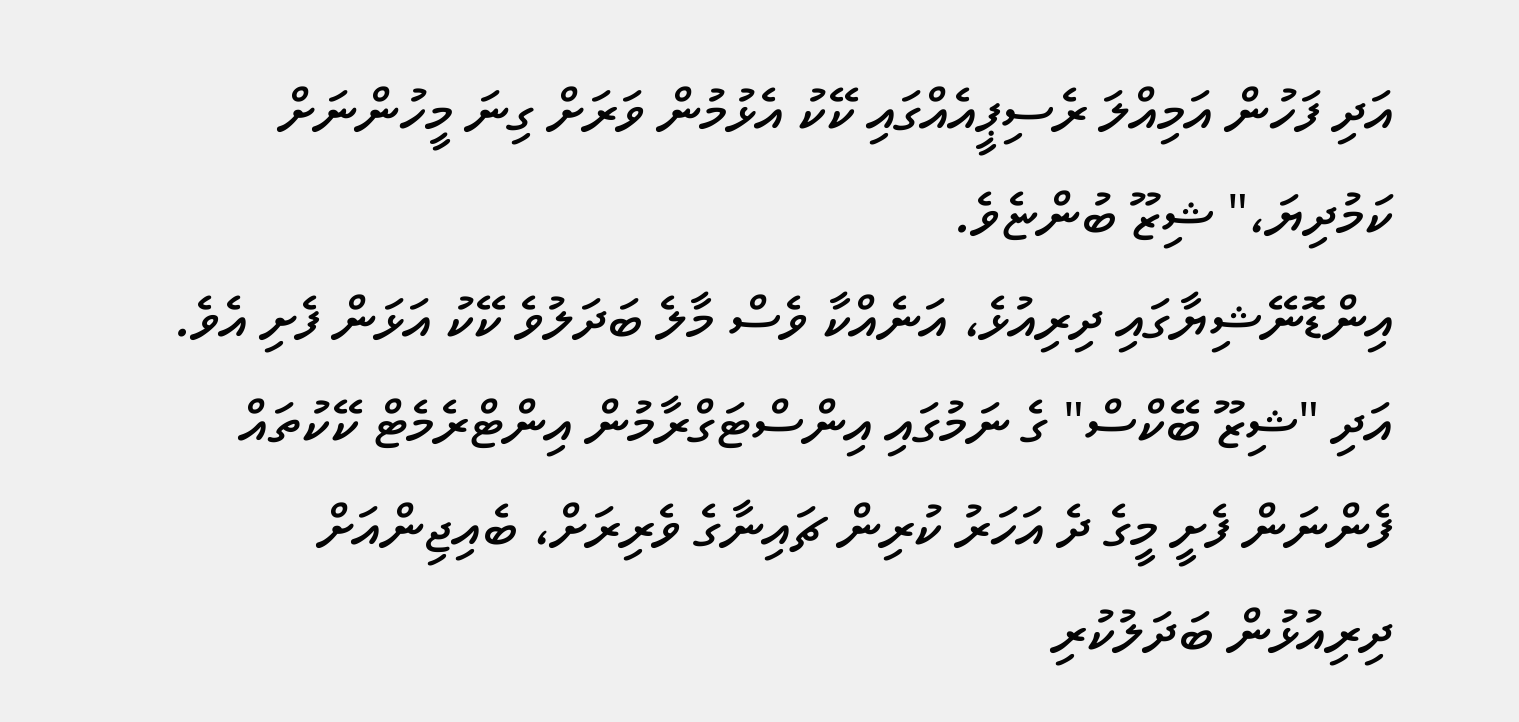އަދި ފަހުން އަމިއްލަ ރެސިޕީއެއްގައި ކޭކު އެޅުމުން ވަރަށް ގިނަ މީހުންނަށް ކަމުދިޔަ،" ޝިޒޫ ބުންޏެވެ.
އިންޑޮނޭޝިޔާގައި ދިރިއުޅެ، އަނެއްކާ ވެސް މާލެ ބަދަލުވެ ކޭކު އަޅަން ފެށި އެވެ. އަދި "ޝިޒޫ ބޭކްސް" ގެ ނަމުގައި އިންސްޓަގްރާމުން އިންޓްރެމެޓް ކޭކުތައް ފެންނަން ފެށީ މީގެ ދެ އަހަރު ކުރިން ޗައިނާގެ ވެރިރަށް، ބެއިޖިންއަށް ދިރިއުޅުން ބަދަލުކުރި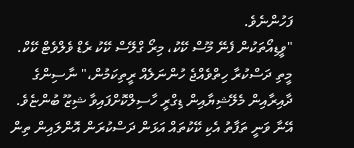ފަހުންނެވެ.
"ވީޑިއޯތަކުން ފެނޭ މޫސް ކޭކު، މިރޯ ގްލޭސް ކޭކު ރެޑް ވެލްވެޓް ކޭކް. މީތި ދަސްކުރާ ހިތްވެއްޖެ ހުންނަލެއް ރީތިކަމުން،" ނާސިންގެ ދާއިރާއިން މެލޭޝިޔާއިން ޑިގްރީ ހާސިލްކޮށްފައިވާ ޝިޒޫ ބުންޏެވެ.
އޭނާ ވަނީ ތަފާތު އެކި ކޭކުތައް އަޅަން ދަސްކުރަން އޮންލައިން ތިން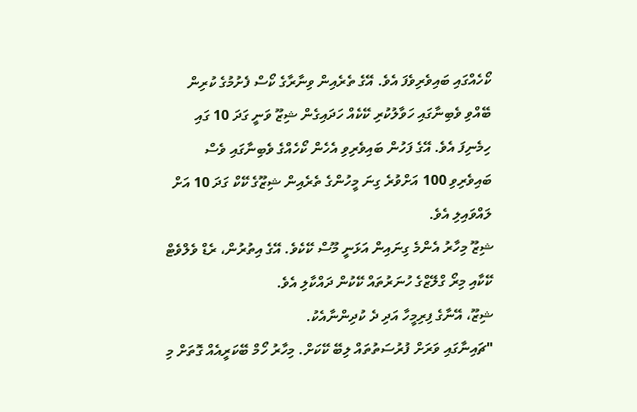ކޯހެއްގައި ބައިވެރިވެފަ އެވެ. އޭގެ ތެރެއިން ވިނާރާގެ ކޯސް ފެށުމުގެ ކުރިން ބޭއްވި ވެބިނާގައި ހަވާލުކުރި ކޭކެއް ހަދައިގެން ޝިޒޫ ވަނީ ގަދަ 10 ގައި ހިމެނިފަ އެވެ. އޭގެ ފަހުން ބައިވެރިވި އެހެން ކޯހެއްގެ ވެބިނާގައި ވެސް ބައިވެރިވި 100 އަށްވުރެ ގިނަ މީހުންގެ ތެރެއިން ޝިޒޫގެ ކޭކް ގަދަ 10 އަށް ލައްވައިލި އެވެ.
ޝިޒޫ މިހާރު އެންމެ ގިނައިން އަޅަނީ މޫސް ކޭކެވެ. އޭގެ އިތުރުން، ރެޑް ވެލްވެޓް ކޭކާއި މިރޯ ގްލޭޒްގެ ހުނަރުތައް ކޭކުން ދައްކާލި އެވެ.
ޝިޒޫ، އޭނާގެ ފިރިމީހާ އަދި ދެ ކުދިންނާއެކު.
"ޗައިނާގައި ވަރަށް ފުރުސަތުތައް ލިބޭ ކޭކަށް. މިހާރު ހޯމް ބޭކަރީއެއް ގޮތަށް މި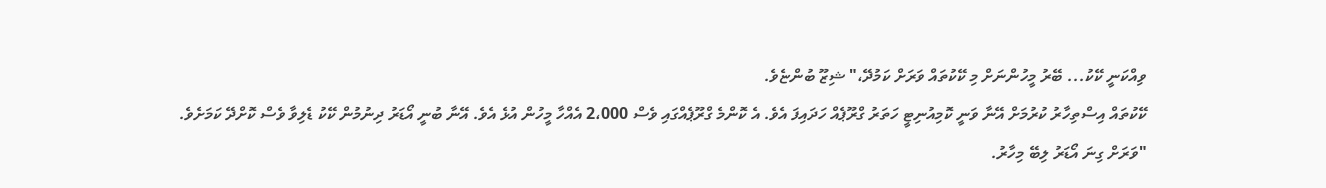ވިއްކަނީ ކޭކު... ބޭރު މީހުންނަށް މި ކޭކުތައް ވަރަށް ކަމުދޭ،" ޝިޒޫ ބުންޏެވެ.
ކޭކުތައް އިސްތިހާރު ކުރުމަށް އޭނާ ވަނީ ކޮމިއުނިޓީ ހަތަރު ގްރޫޕެއް ހަދައިފަ އެވެ. އެ ކޮންމެ ގްރޫޕެއްގައި ވެސް 2،000 އެއްހާ މީހުން އުޅެ އެވެ. އޭނާ ބުނީ އޯޑަރު ދިނުމުން ކޭކު ޑެލިވާ ވެސް ކޮށްދޭ ކަމަށެވެ.
"ވަރަށް ގިނަ އޯޑަރު ލިބޭ މިހާރު.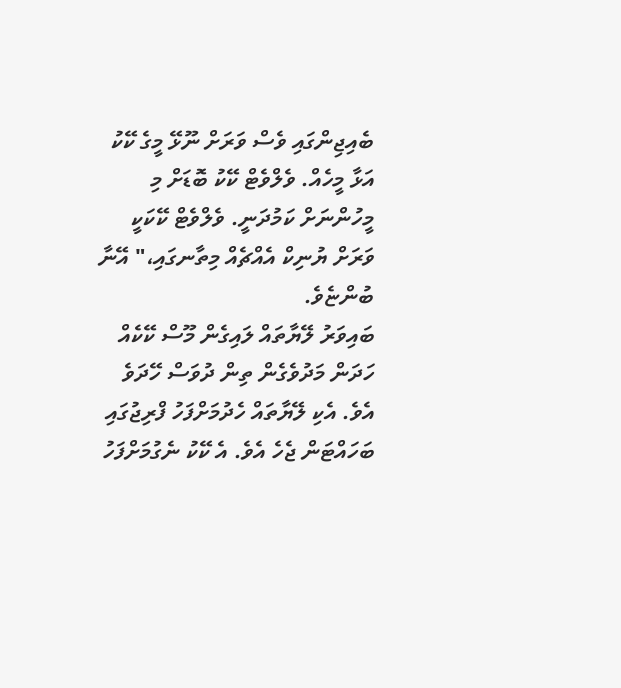ބެއިޖިންގައި ވެސް ވަރަށް ނޫޅޭ މީގެ ކޭކު އަޅާ މީހެއް. ވެލްވެޓް ކޭކު ބޮޑަށް މި މީހުންނަށް ކަމުދަނީ. ވެލްވެޓް ކޭކަކީ ވަރަށް ޔުނިކް އެއްޗެއް މިތާނގައި،" އޭނާ ބުންޏެވެ.
ބައިވަރު ލޭޔާތައް ލައިގެން މޫސް ކޭކެއް ހަދަން މަދުވެގެން ތިން ދުވަސް ހޭދަވެ އެވެ. އެކި ލޭޔާތައް ހެދުމަށްފަހު ފްރިޖުގައި ބަހައްޓަން ޖެހެ އެވެ. އެ ކޭކު ނެގުމަށްފަހު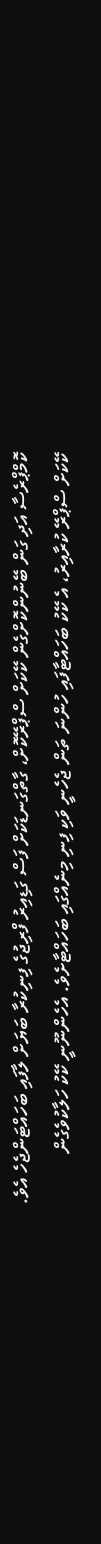ކޮމްޕްރެސާ އަދި ގަން ބޭނުންކޮށްގެން ކޭކަށް ސްޕްރޭކޮށް، ގާތްގަނޑަކަށް ފަސް ގަޑިއިރު ފްރިޖުގެ ފިނިކުރާ ބަޔަށް ލާފައި ބަހައްޓަންޖެހެ އެވެ.
ކޭކަށް ސްޕްރޭ ކުރާއިރު، އެ ކޭކު ބަހައްޓާފައި ހުންނަ ތަން ޖެހެނީ ވަކި ފިނި މިނެއްގައި ބަހައްޓާށެވެ. އެހެންނޫނީ ކޭކު ހަލާކުވެގެން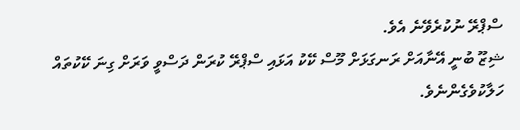ސްޕްރޭ ނުކުރެވޭނެ އެވެ.
ޝިޒޫ ބުނީ އޭނާއަށް ރަނގަޅަށް މޫސް ކޭކު އަޅައި ސްޕްރޭ ކުރަން ދަސްވީ ވަރަށް ގިނަ ކޭކުތައް ހަލާކުވެގެންނެވެ.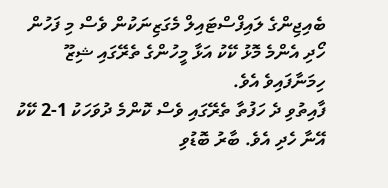ބެއިޖިންގެ ލައިފްސްޓައިލް މެގަޒިނަކުން ވެސް މި ފަހުން ހޯދި އެންމެ މޮޅު ކޭކު އަޅާ މީހުންގެ ތެރޭގައި ޝިޒޫ ހިމަނާފައިވެ އެވެ.
ފާއިތުވި ދެ ހަފުތާ ތެރޭގައި ވެސް ކޮންމެ ދުވަހަކު 1-2 ކޭކު އޭނާ ހެދި އެވެ. ބާރު ބޮޑުވި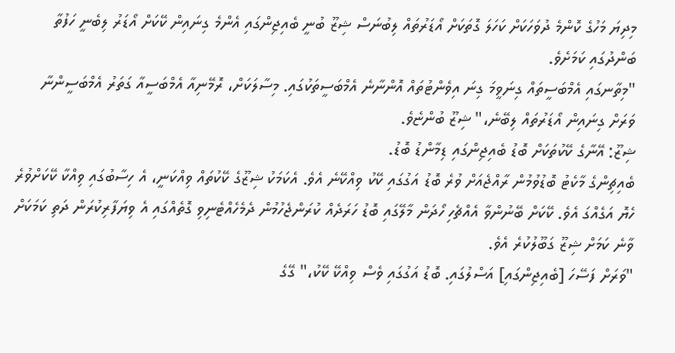މިދިޔަ މަހުގެ ކޮންމެ ދުވަހަކަށް ކަހަލަ ގޮތަކަށް އޯޑަރުތައް ލިބުނަސް ޝިޒޫ ބުނީ ބެއިޖިންގައި އެންމެ ގިނައިން ކޭކަށް އޯޑަރު ލިބެނީ ހަފުތާ ބަންދުގައި ކަމަށެވެ.
"މިތާނގައި އެމްބަސީތައް ގިނަވީމަ ގިނަ އިވެންޓުތައް އޮންނާނެ އެމްބަސީތަކުގައި. މިސާލަކަށް، ރޮމޭނިއާ އެމްބަސީއާ ގަތަރު އެމްބަސީންނާ ވަރަށް ގިނައިން އޯޑަރުތައް ލިބޭނެ،" ޝިޒޫ ބުންޏެވެ.
ޝިޒޫ: އޭނާގެ ކޭކުތަކަށް ބޮޑު ބެއިޖިންގައި ޑިމާންޑު ބޮޑު.
ބެއިޗިންގެ މާކެޓު ބޮޑުވުމުން ރާއްޖެއަށް ވުރެ ބޮޑު އަގުގައި ކޭކު ވިއްކޭނެ އެވެ. އެކަމަކު ޝިޒޫގެ ކޭކުތައް ވިއްކަނީ، އެ ހިސާބުގައި ވިއްކާ ކޭކަށްވުރެ ހެޔޮ އަގެއްގަ އެވެ. ކޭކަށް ބޭނުންވާ އެއްޗެހި ހޯދަން މާލޭގައި ބޮޑު ހަރަދެއް ކުރަންޖެހުމުން ދެމެހެއްޓެނިވި ގޮތެއްގައި އެ ވިޔަފާރިކުރަން ދަތި ކަމަކަށް ވާނެ ކަމަށް ޝިޒޫ ގަބޫލުކުރެ އެވެ.
"ވަރަށް ފަސޭހަ [ބެއިޖިންގައި] އަސްލުގައި. ބޮޑު އަގުގައި ވެސް ވިއްކޭ ކޭކު،" ގޭގެ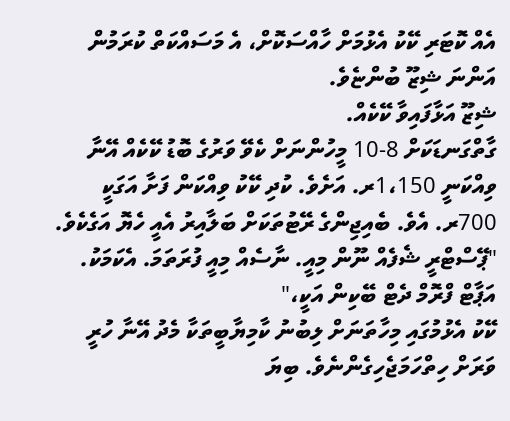އެއް ކޮޓަރި ކޭކު އެޅުމަށް ހާއްސަކޮށް، އެ މަސައްކަތް ކުރަމުން އަންނަ ޝިޒޫ ބުންޏެވެ.
ޝިޒޫ އަޅާފައިވާ ކޭކެއް.
ގާތްގަނޑަކަށް 8-10 މީހުންނަށް ކެވޭ ވަރުގެ ބޮޑު ކޭކެއް އޭނާ ވިއްކަނީ 1،150ރ. އަށެވެ. ކުދި ކޭކު ވިއްކަން ފަށާ އަގަކީ 700ރ. އެވެ. ބެއިޖިންގެ ރޭޓުތަކަށް ބަލާއިރު އެއީ ހެޔޮ އަގެކެވެ.
"ޕޭސްޓްރީ ޝެފެއް ނޫން މިއީ. ނާސެއް މިއީ ފުރަތަމަ. އެކަމަކު. އަޕާޓް ފްރޮމް ދެޓް ބޭކިން އަކީ،"
ކޭކު އެޅުމުގައި މިހާތަނަށް ލިބުނު ކާމިޔާބީތަކާ މެދު އޭނާ ހުރީ ވަރަށް ހިތްހަމަޖެހިގެންނެވެ. ބިޔަ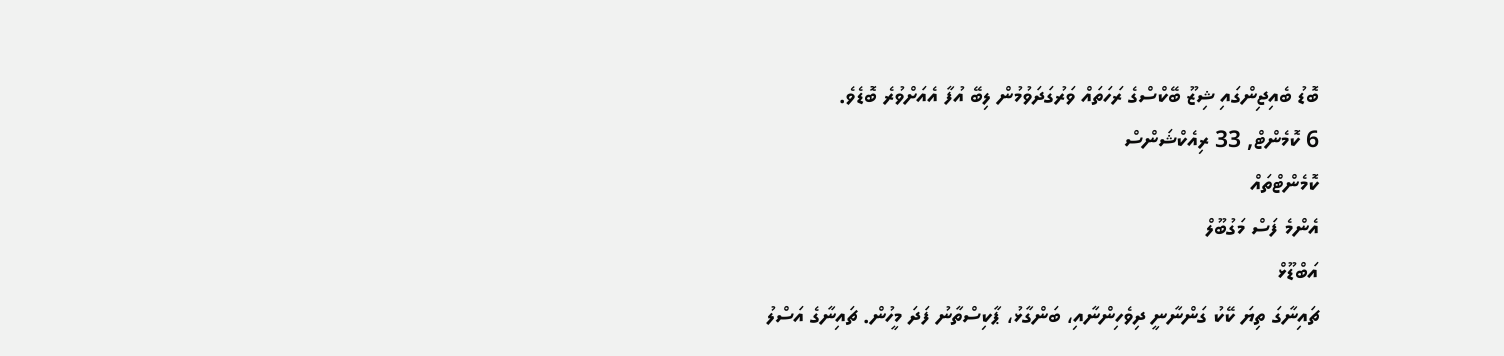ބޮޑު ބެއިޖިންގައި ޝިޒޫ ބޭކްސްގެ ރަހަތައް ވަރުގަދަވުމުން ލިބޭ އުފާ އެއަށްވުރެ ބޮޑެވެ.
6 ކޮމެންޓް, 33 ރިއެކްޝަންސް
ކޮމެންޓްތައް
އެންމެ ފަސް މަގުބޫލް
އަބްޑޫޅް
ޗައިނާގަ ތިޔަ ކޭކު ގަންނާނީ ދިވެހިންނާއި، ބަންގާޅު، ޕާކިސްތާނު ފަދަ މީހުން. ޗައިނާގެ އަސްލު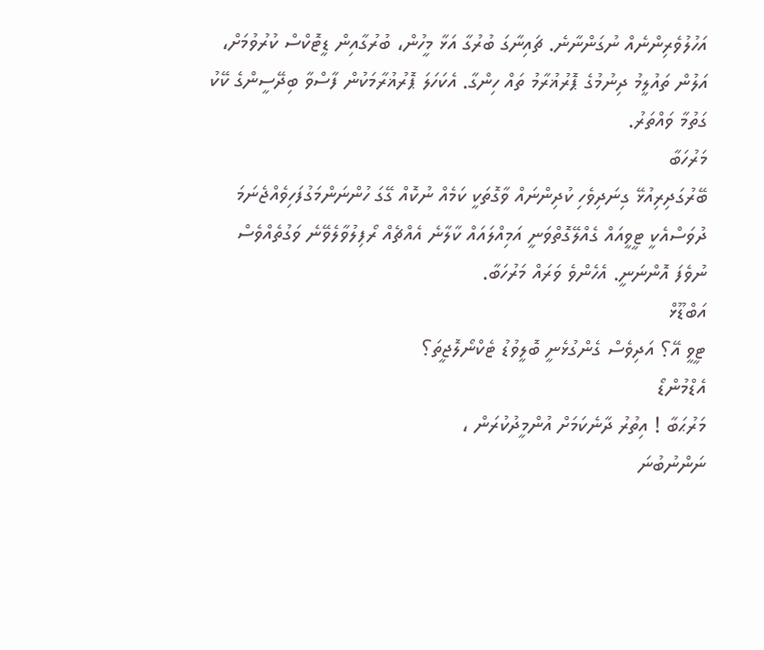އަހުލުވެރިންނެއް ނުގަންނާނެ. ޗައިނާގަ ބުރުގާ އަޅާ މީހުން، ބުރުގާއިން ޑީޓޮކްސް ކުރުވުމަށް، އަލުން ތައުލީމު ދިނުމުގެ ޕޮރުޣުރާމު ތައް ހިންގާ. އެކަހަލަ ޕޮރުޣުރާމަކުން ފާސްވާ ބިދޭސީންގެ ކޭކު ގަތުމާ ވައްތަރު.
މަރުހަބާ
ބޭރުގަދިރިއުޅޭ ގިނަދިވެހި ކުދިންނައް ވާގޮތަކީ ކަމެއް ނުކޮއް ގޭގަ ހުންނަންމަގުފަހިވެއްޖެނަމަ ދުވަސްއެކީ ޓީވީއައް ގެއްލޭގޮތްވަނީ އަމިއްލައައް ކާލާނެ އެއްޗެއް ރޯފިލުވާލެވޭނެ ވަގުތެއްވެސް ނުވެފަ އޮންނަނީ. އެހެންވެ ވަރައް މަރުހަބާ.
އަބްޑޫޅް
ޓީވީ އޭ؟ އަދިވެސް ގެންގުޅެނީ ބޮލީވުޑު ޓެކްނޯލޮޖީތަ؟
އެޑްމުންޑޯ
މަރުޙަބާ ! އިތުރު ދާނެކަމަށް އުންމީދުކުރަން ،
ނަންނުބުނަ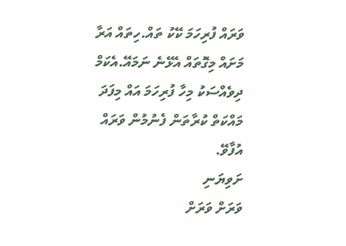ވަރައް ފުރިހަމަ ކޭކު ތައް.ހިތައް އަރާ މަށައް މިގޮތައް އެޅޭނެ ނަމައޭ.އެކަމް ދިވެއްސަކު މިހާ ފުރިހަމަ އައް މިފަދަ މައްކަތް ކުރާތަން ފެނުމުން ވަރައް އުފާވޭ.
ށަވިޔަނި
ވަރަށް ވަރަށް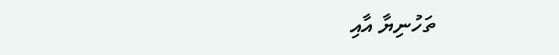ތަހުނިޔާ އާއި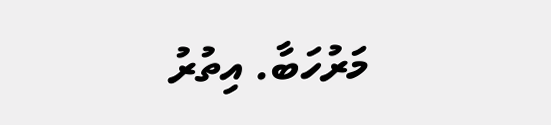މަރުހަބާ. އިތުރު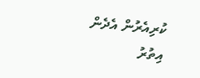ކުރިއެރުން އެދެން
އިތުރު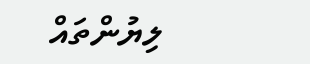ލިޔުންތައް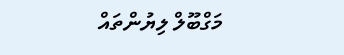މަގްބޫލް ލިޔުންތައް